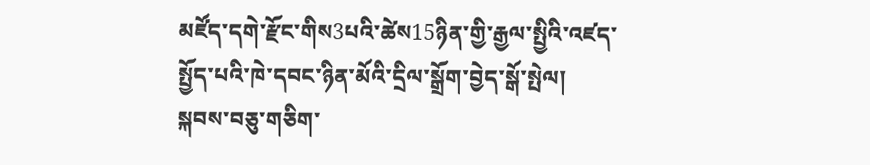མཛོད་དགེ་རྫོང་གིས3པའི་ཚེས15ཉིན་གྱི་རྒྱལ་སྤྱིའི་འཛད་སྤྱོད་པའི་ཁེ་དབང་ཉིན་མོའི་དྲིལ་སྒྲོག་བྱེད་སྒོ་སྤེལ།
སྐབས་བཅུ་གཅིག་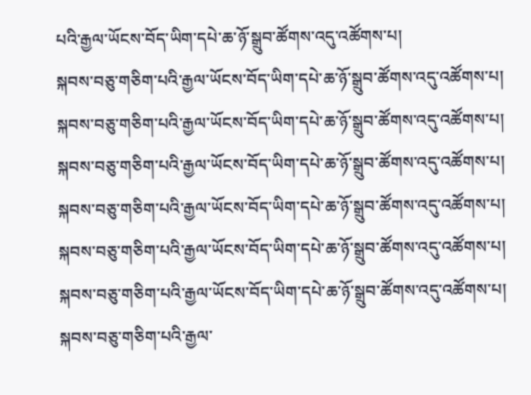པའི་རྒྱལ་ཡོངས་བོད་ཡིག་དཔེ་ཆ་ཉོ་སྒྲུབ་ཚོགས་འདུ་འཚོགས་པ།
སྐབས་བཅུ་གཅིག་པའི་རྒྱལ་ཡོངས་བོད་ཡིག་དཔེ་ཆ་ཉོ་སྒྲུབ་ཚོགས་འདུ་འཚོགས་པ།
སྐབས་བཅུ་གཅིག་པའི་རྒྱལ་ཡོངས་བོད་ཡིག་དཔེ་ཆ་ཉོ་སྒྲུབ་ཚོགས་འདུ་འཚོགས་པ།
སྐབས་བཅུ་གཅིག་པའི་རྒྱལ་ཡོངས་བོད་ཡིག་དཔེ་ཆ་ཉོ་སྒྲུབ་ཚོགས་འདུ་འཚོགས་པ།
སྐབས་བཅུ་གཅིག་པའི་རྒྱལ་ཡོངས་བོད་ཡིག་དཔེ་ཆ་ཉོ་སྒྲུབ་ཚོགས་འདུ་འཚོགས་པ།
སྐབས་བཅུ་གཅིག་པའི་རྒྱལ་ཡོངས་བོད་ཡིག་དཔེ་ཆ་ཉོ་སྒྲུབ་ཚོགས་འདུ་འཚོགས་པ།
སྐབས་བཅུ་གཅིག་པའི་རྒྱལ་ཡོངས་བོད་ཡིག་དཔེ་ཆ་ཉོ་སྒྲུབ་ཚོགས་འདུ་འཚོགས་པ།
སྐབས་བཅུ་གཅིག་པའི་རྒྱལ་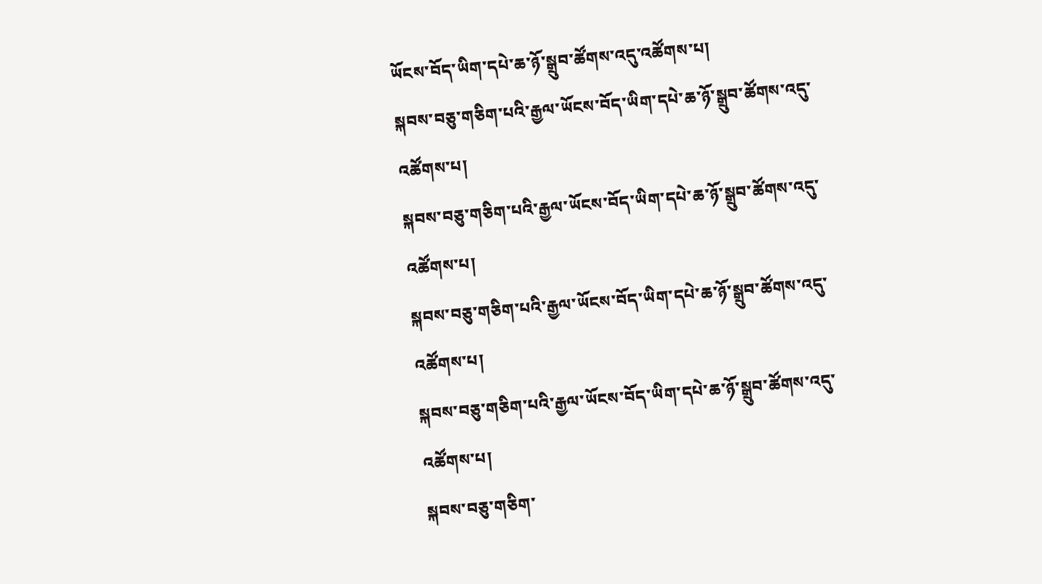ཡོངས་བོད་ཡིག་དཔེ་ཆ་ཉོ་སྒྲུབ་ཚོགས་འདུ་འཚོགས་པ།
སྐབས་བཅུ་གཅིག་པའི་རྒྱལ་ཡོངས་བོད་ཡིག་དཔེ་ཆ་ཉོ་སྒྲུབ་ཚོགས་འདུ་འཚོགས་པ།
སྐབས་བཅུ་གཅིག་པའི་རྒྱལ་ཡོངས་བོད་ཡིག་དཔེ་ཆ་ཉོ་སྒྲུབ་ཚོགས་འདུ་འཚོགས་པ།
སྐབས་བཅུ་གཅིག་པའི་རྒྱལ་ཡོངས་བོད་ཡིག་དཔེ་ཆ་ཉོ་སྒྲུབ་ཚོགས་འདུ་འཚོགས་པ།
སྐབས་བཅུ་གཅིག་པའི་རྒྱལ་ཡོངས་བོད་ཡིག་དཔེ་ཆ་ཉོ་སྒྲུབ་ཚོགས་འདུ་འཚོགས་པ།
སྐབས་བཅུ་གཅིག་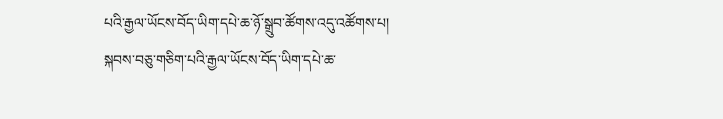པའི་རྒྱལ་ཡོངས་བོད་ཡིག་དཔེ་ཆ་ཉོ་སྒྲུབ་ཚོགས་འདུ་འཚོགས་པ།
སྐབས་བཅུ་གཅིག་པའི་རྒྱལ་ཡོངས་བོད་ཡིག་དཔེ་ཆ་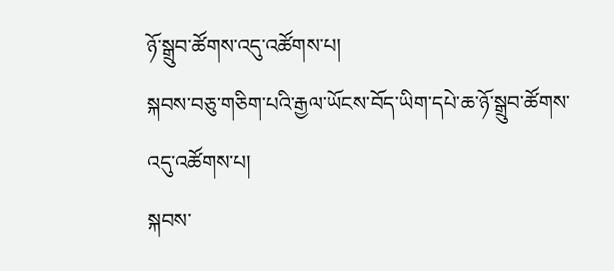ཉོ་སྒྲུབ་ཚོགས་འདུ་འཚོགས་པ།
སྐབས་བཅུ་གཅིག་པའི་རྒྱལ་ཡོངས་བོད་ཡིག་དཔེ་ཆ་ཉོ་སྒྲུབ་ཚོགས་འདུ་འཚོགས་པ།
སྐབས་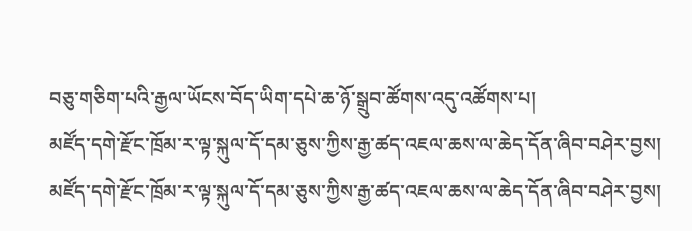བཅུ་གཅིག་པའི་རྒྱལ་ཡོངས་བོད་ཡིག་དཔེ་ཆ་ཉོ་སྒྲུབ་ཚོགས་འདུ་འཚོགས་པ།
མཛོད་དགེ་རྫོང་ཁྲོམ་ར་ལྟ་སྐུལ་དོ་དམ་ཅུས་ཀྱིས་རྒྱ་ཚད་འཇལ་ཆས་ལ་ཆེད་དོན་ཞིབ་བཤེར་བྱས།
མཛོད་དགེ་རྫོང་ཁྲོམ་ར་ལྟ་སྐུལ་དོ་དམ་ཅུས་ཀྱིས་རྒྱ་ཚད་འཇལ་ཆས་ལ་ཆེད་དོན་ཞིབ་བཤེར་བྱས།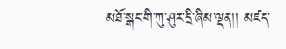མཐོ་སྒང་གི་ཀུ་ཤུར་དྲི་ཞིམ་ལྡན།། མཛད་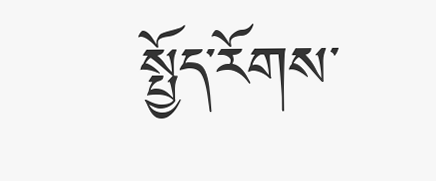སྤྱོད་རོགས་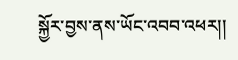སྐྱོར་བྱས་ནས་ཡོང་འབབ་འཕར།།